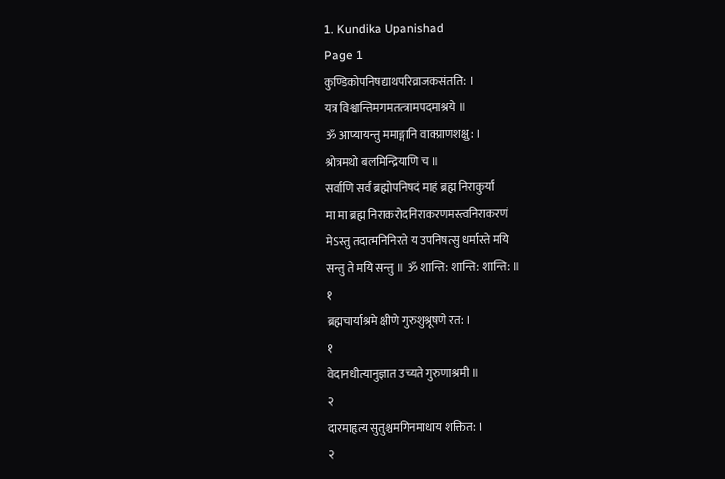1. Kundika Upanishad
Page 1
कुण्डिकोपनिषद्याथपरिव्राजकसंतति: ।
यत्र विश्वान्तिमगमतत्त्रामपदमाश्रये ॥
ॐ आप्यायन्तु ममाङ्गानि वाक्प्राणशक्षु: ।
श्रोत्रमथो बलमिन्द्रियाणि च ॥
सर्वाणि सर्वं ब्रह्मोपनिषदं माहं ब्रह्म निराकुर्यां
मा मा ब्रह्म निराकरोदनिराकरणमस्त्वनिराकरणं
मेऽस्तु तदात्मनिनिरते य उपनिषत्सु धर्मास्ते मयि
सन्तु ते मयि सन्तु ॥ ॐ शान्ति: शान्ति: शान्ति: ॥
१
ब्रह्मचार्याश्रमे क्षीणे गुरुशुश्रूषणे रत: ।
१
वेदानधीत्यानुज्ञात उच्यते गुरुणाश्रमी ॥
२
दारमाहृत्य सुतुश्चमगिनमाधाय शक्तित: ।
२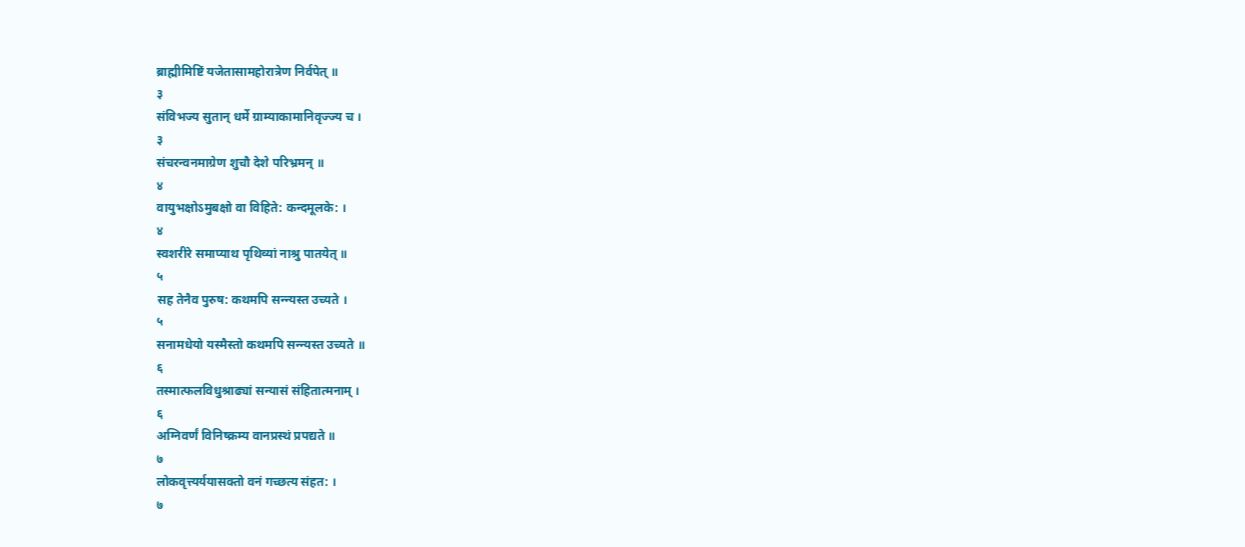ब्राह्मीमिष्टिं यजेतासामहोरात्रेण निर्वपेत् ॥
३
संविभज्य सुतान् धर्मे ग्राम्याकामानिवृज्ज्य च ।
३
संचरन्वनमाग्रेण शुचौ देशे परिभ्रमन् ॥
४
वायुभक्षोऽमुबक्षो वा विहिते: कन्दमूलके: ।
४
स्वशरीरे समाप्याथ पृथिव्यां नाश्रु पातयेत् ॥
५
सह तेनैव पुरुष: कथमपि सन्न्यस्त उच्यते ।
५
सनामधेयो यस्मैस्तो कथमपि सन्न्यस्त उच्यते ॥
६
तस्मात्फलविधुश्राढ्यां सन्यासं संहितात्मनाम् ।
६
अग्निवर्णं विनिष्क्रम्य वानप्रस्थं प्रपद्यते ॥
७
लोकवृत्त्यर्ययासक्तो वनं गच्छत्य संहत: ।
७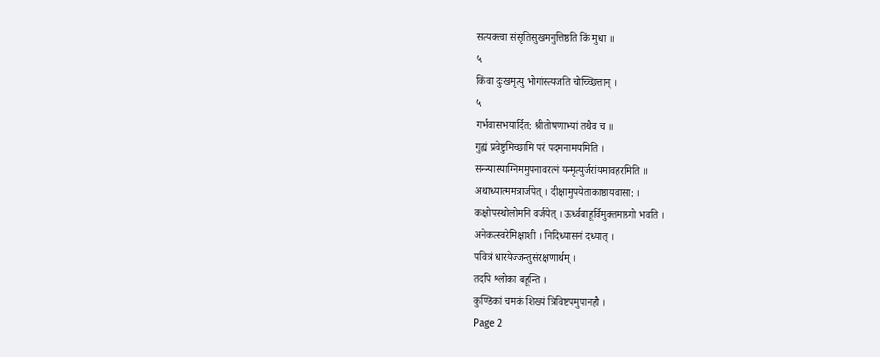सत्यक्त्वा संसृतिसुखमनुत्तिष्ठति किं मुधा ॥
५
किंवा दुःखमृत्यु भोगांस्त्यजति चोच्च्छित्तान् ।
५
गर्भवासभयार्दित: श्रीतोषणाभ्यां तथैव च ॥
गुह्यं प्रवेष्टुमिच्छामि परं पदमनामयमिति ।
सन्न्यास्याग्निममुपनावरत्नं यन्मृत्युर्जरांयमावहरमिति ॥
अथाध्यात्ममत्रार्जपेत् । दीक्षामुपयेताकाष्ठायवासा: ।
कक्षोपस्थोलोमनि वर्जयेत् । ऊर्ध्वबाहूर्विमुक्तमाग्र्गो भवति ।
अनेकत्स्वरेमिक्षाशी । निदिध्यासनं दध्यात् ।
पवित्रं धारयेज्जन्तुसंरक्षणार्थम् ।
तदपि श्लोका बहून्ति ।
कुण्डिकां चमकं शिख्यं त्रिविष्टपमुपानहौ ।
Page 2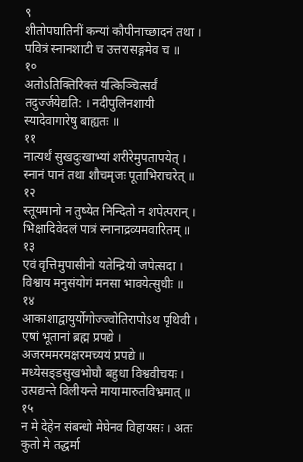९
शीतोपघातिनीं कन्यां कौपीनाच्छादनं तथा । पवित्रं स्नानशाटी च उत्तरासङ्गमेव च ॥
१०
अतोऽतिक्तिरिक्तं यत्किञ्चित्सर्वं तदुर्ज्जयेद्यति: । नदीपुलिनशायी स्यादेवागारेषु बाह्यतः ॥
११
नात्यर्थं सुखदुःखाभ्यां शरीरेमुपतापयेत् । स्नानं पानं तथा शौचमृजः पूताभिराचरेत् ॥
१२
स्तूयमानो न तुष्येत निन्दितो न शपेत्परान् । भिक्षादिवेदलं पात्रं स्नानाद्रव्यमवारितम् ॥
१३
एवं वृत्तिमुपासीनो यतेन्द्रियो जपेत्सदा । विश्वाय मनुसंयोगं मनसा भावयेत्सुधीः ॥
१४
आकाशाद्वायुर्योगोज्ज्वोतिरापोऽथ पृथिवी । एषां भूतानां ब्रह्म प्रपद्ये । अजरममरमक्षरमच्ययं प्रपद्ये ॥ मध्येसङ्डसुखभोघौ बहुधा विश्ववीचयः । उत्पद्यन्ते विलीयन्ते मायामारुतविभ्रमात् ॥
१५
न मे देहेन संबन्धो मेघेनव विहायसः । अतः कुतो मे तद्धर्मा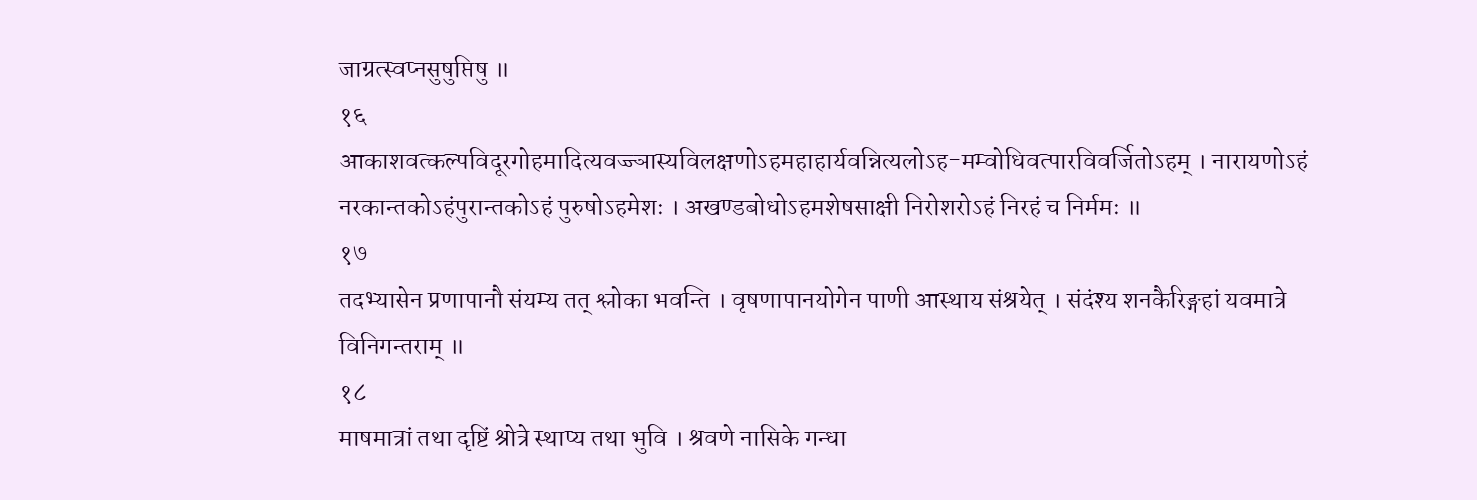जाग्रत्स्वप्नसुषुप्तिषु ॥
१६
आकाशवत्कल्पविदूरगोहमादित्यवज्ज्ञास्यविलक्षणोऽहमहाहार्यवन्नित्यलोऽह-मम्वोधिवत्पारविवर्जितोऽहम् । नारायणोऽहं नरकान्तकोऽहंपुरान्तकोऽहं पुरुषोऽहमेशः । अखण्डबोधोऽहमशेषसाक्षी निरोशरोऽहं निरहं च निर्ममः ॥
१७
तदभ्यासेन प्रणापानौ संयम्य तत् श्लोका भवन्ति । वृषणापानयोगेन पाणी आस्थाय संश्रयेत् । संदंश्य शनकैरिङ्गहां यवमात्रे विनिगन्तराम् ॥
१८
माषमात्रां तथा दृष्टिं श्रोत्रे स्थाप्य तथा भुवि । श्रवणे नासिके गन्धा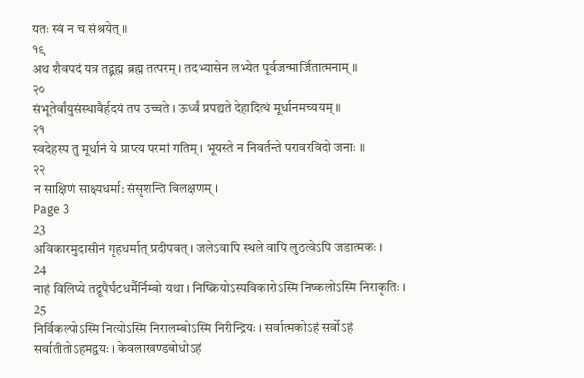यतः स्वं न च संश्रयेत् ॥
१९
अथ शैवपदं यत्र तद्ब्रह्म ब्रह्म तत्परम् । तदभ्यासेन लभ्येत पूर्वजन्मार्जितात्मनाम् ॥
२०
संभूतेर्वांयुसंस्थावैर्हदयं तप उच्चते । ऊर्ध्वं प्रपद्यते देहादित्थं मूर्धानमच्ययम् ॥
२१
स्वदेहस्प तु मूर्धानं ये प्राप्त्य परमां गतिम् । भूयस्ते न निवर्तन्ते परावरविदो जनाः ॥
२२
न साक्षिणं साक्ष्यधर्मा: संसृशन्ति विलक्षणम् ।
Page 3
23
अविकारमुदासीनं गृहधर्मात् प्रदीपवत् । जलेऽवापि स्थले वापि लुठत्वेऽपि जडात्मकः ।
24
नाहं विलिप्ये तद्रूपैर्घंटधर्मैर्निम्बो यथा । निष्क्रियोऽस्पविकारोऽस्मि निष्कलोऽस्मि निराकृतिः ।
25
निर्विकल्पोऽस्मि नित्योऽस्मि निरालम्बोऽस्मि निरीन्द्रियः । सर्वात्मकोऽहं सर्वोऽहं सर्वातीतोऽहमद्वयः । केवलाखण्डबोधोऽहं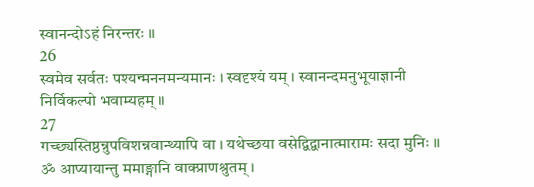स्वानन्दोऽहं निरन्तरः ॥
26
स्वमेव सर्वतः पश्यन्मननमन्यमानः । स्वदृश्यं यम् । स्वानन्दमनुभूयाज्ञानी निर्विकल्पो भवाम्यहम् ॥
27
गच्छ्यस्तिष्ठन्नुपविशन्नवान्थ्यापि वा । यथेच्छया वसेद्विद्वानात्मारामः सदा मुनिः ॥
ॐ आप्यायान्तु ममाङ्गानि वाक्प्राणश्रुतम् ।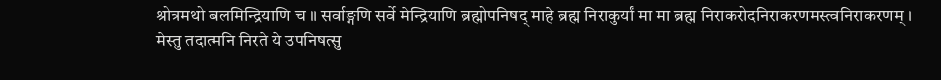श्रोत्रमथो बलमिन्द्रियाणि च ॥ सर्वाङ्गणि सर्वे मेन्द्रियाणि ब्रह्मोपनिषद् माहे ब्रह्म निराकुर्यां मा मा ब्रह्म निराकरोदनिराकरणमस्त्वनिराकरणम् ।
मेस्तु तदात्मनि निरते ये उपनिषत्सु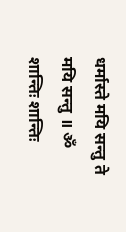धर्मास्ते मयि सन्तु ते मयि सन्तु ॥ ॐ शान्तिः शान्तिः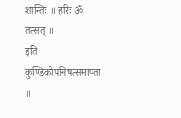शान्तिः ॥ हरिः ॐ तत्सत् ॥
इति कुण्डिकोपनिषत्समाप्ता ॥